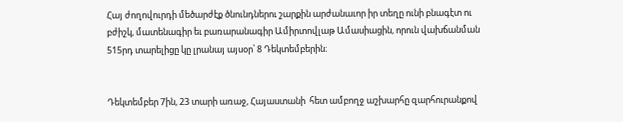Հայ ժողովուրդի մեծարժէք ծնունդներու շարքին արժանաւոր իր տեղը ունի բնագէտ ու բժիշկ, մատենագիր եւ բառարանագիր Ամիրտովլաթ Ամասիացին, որուն վախճանման 515րդ տարելիցը կը լրանայ այսօր՝ 8 Դեկտեմբերին։


Դեկտեմբեր 7ին, 23 տարի առաջ, Հայաստանի  հետ ամբողջ աշխարհը զարհուրանքով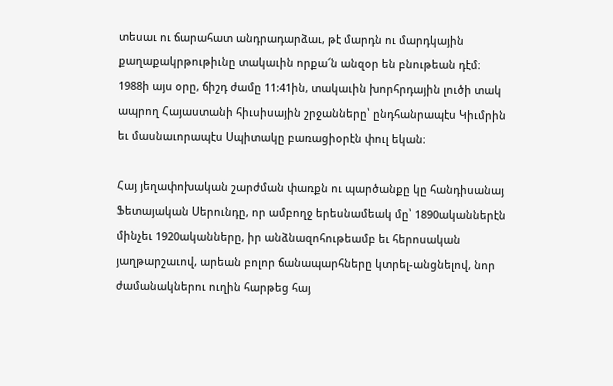տեսաւ ու ճարահատ անդրադարձաւ, թէ մարդն ու մարդկային քաղաքակրթութիւնը տակաւին որքա՜ն անզօր են բնութեան դէմ։
1988ի այս օրը, ճիշդ ժամը 11:41ին, տակաւին խորհրդային լուծի տակ ապրող Հայաստանի հիւսիսային շրջանները՝ ընդհանրապէս Կիւմրին եւ մասնաւորապէս Սպիտակը բառացիօրէն փուլ եկան։

Հայ յեղափոխական շարժման փառքն ու պարծանքը կը հանդիսանայ Ֆետայական Սերունդը, որ ամբողջ երեսնամեակ մը՝ 1890ականներէն մինչեւ 1920ականները, իր անձնազոհութեամբ եւ հերոսական յաղթարշաւով, արեան բոլոր ճանապարհները կտրել-անցնելով, նոր ժամանակներու ուղին հարթեց հայ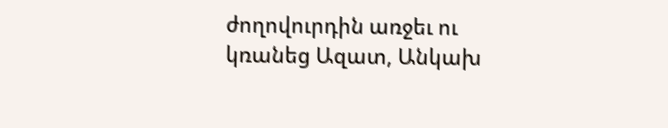ժողովուրդին առջեւ ու կռանեց Ազատ, Անկախ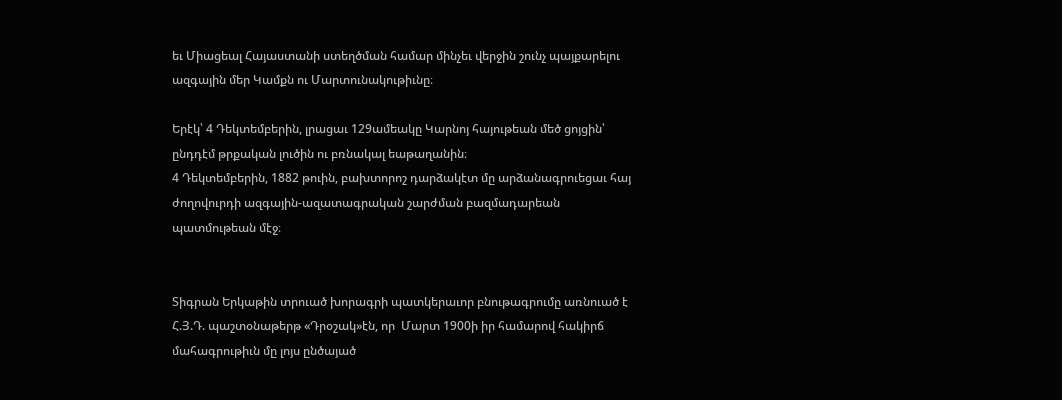եւ Միացեալ Հայաստանի ստեղծման համար մինչեւ վերջին շունչ պայքարելու ազգային մեր Կամքն ու Մարտունակութիւնը։

Երէկ՝ 4 Դեկտեմբերին, լրացաւ 129ամեակը Կարնոյ հայութեան մեծ ցոյցին՝ ընդդէմ թրքական լուծին ու բռնակալ եաթաղանին։
4 Դեկտեմբերին, 1882 թուին, բախտորոշ դարձակէտ մը արձանագրուեցաւ հայ ժողովուրդի ազգային-ազատագրական շարժման բազմադարեան պատմութեան մէջ։


Տիգրան Երկաթին տրուած խորագրի պատկերաւոր բնութագրումը առնուած է Հ.Յ.Դ. պաշտօնաթերթ «Դրօշակ»էն, որ  Մարտ 1900ի իր համարով հակիրճ մահագրութիւն մը լոյս ընծայած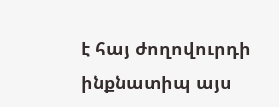է հայ ժողովուրդի ինքնատիպ այս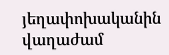յեղափոխականին վաղաժամ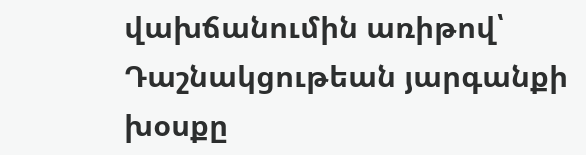վախճանումին առիթով՝ Դաշնակցութեան յարգանքի խօսքը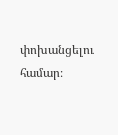փոխանցելու համար։